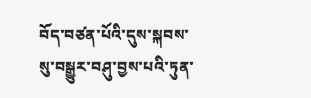བོད་བཙན་པོའི་དུས་སྐབས་སུ་བསྒྱུར་བཤུ་བྱས་པའི་ཏུན་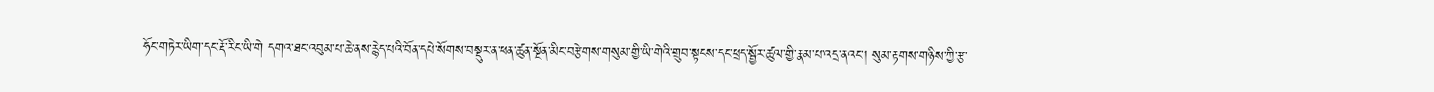ཧོང་གཏེར་ཡིག་དང་རྡོ་རིང་ཡི་གེ དགའ་ཐང་འབུམ་པ་ཆེ་ནས་རྙེད་པའི་བོན་དཔེ་སོགས་བསྡུར་ན་ཕན་ཚུན་སྔོན་མིང་བརྩེགས་གསུམ་གྱི་ཡི་གེའི་གྲུབ་སྟངས་དང་ཕྲད་སྦྱོར་ཚུལ་གྱི་རྣམ་པ་འདྲ་ནའང་། སུམ་རྟགས་གཉིས་ཀྱི་རྩ་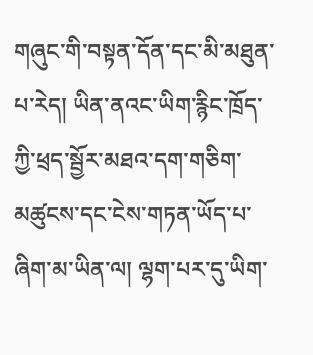གཞུང་གི་བསྟན་དོན་དང་མི་མཐུན་པ་རེད། ཡིན་ནའང་ཡིག་རྙིང་ཁྲོད་ཀྱི་ཕྲད་སྦྱོར་མཐའ་དག་གཅིག་མཚུངས་དང་ངེས་གཏན་ཡོད་པ་ཞིག་མ་ཡིན་ལ། ལྷག་པར་དུ་ཡིག་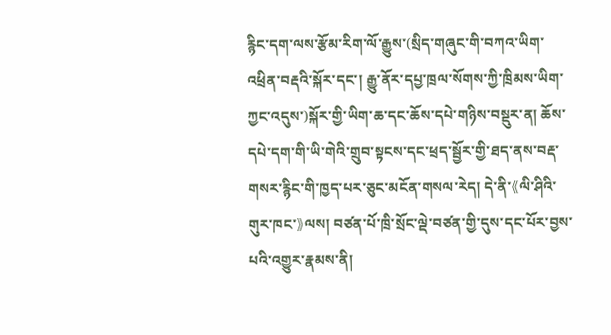རྙིང་དག་ལས་རྩོམ་རིག་ལོ་རྒྱུས་(སྲིད་གཞུང་གི་བཀའ་ཡིག་འཕྲིན་བརྡའི་སྐོར་དང་། རྒྱུ་ནོར་དཔྱ་ཁྲལ་སོགས་ཀྱི་ཁྲིམས་ཡིག་ཀྱང་འདུས་)སྐོར་གྱི་ཡིག་ཆ་དང་ཆོས་དཔེ་གཉིས་བསྡུར་ན། ཆོས་དཔེ་དག་གི་ཡི་གེའི་གྲུབ་སྟངས་དང་ཕྲད་སྦྱོར་གྱི་ཐད་ནས་བརྡ་གསར་རྙིང་གི་ཁྱད་པར་ཅུང་མངོན་གསལ་རེད། དེ་ནི་《ལི་ཤིའི་གུར་ཁང་》ལས། བཙན་པོ་ཁྲི་སྲོང་ལྡེ་བཙན་གྱི་དུས་དང་པོར་བྱས་པའི་འགྱུར་རྣམས་ནི།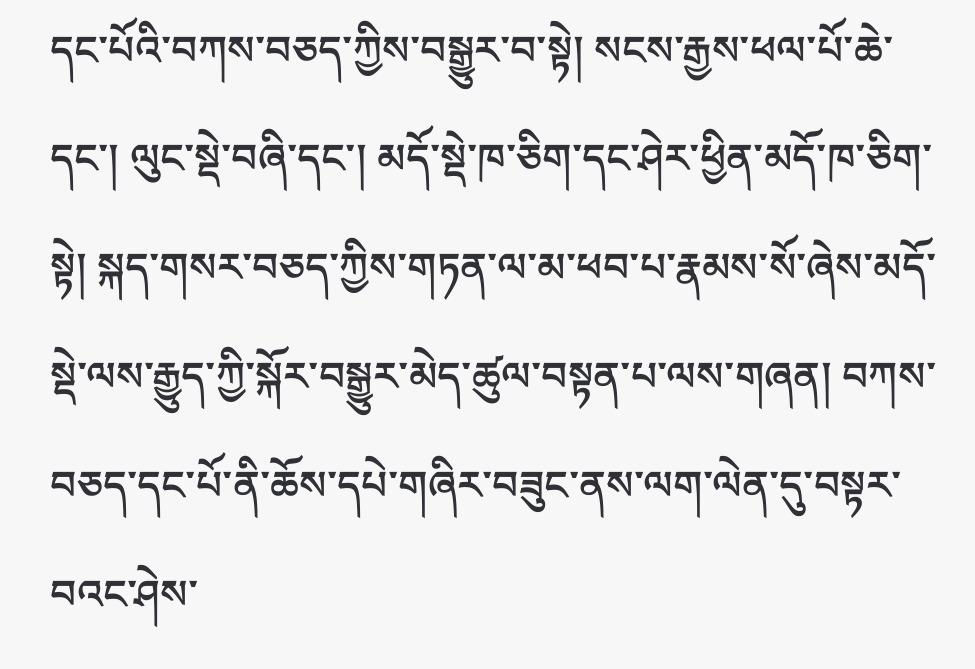དང་པོའི་བཀས་བཅད་ཀྱིས་བསྒྱུར་བ་སྟེ། སངས་རྒྱས་ཕལ་པོ་ཆེ་དང་། ལུང་སྡེ་བཞི་དང་། མདོ་སྡེ་ཁ་ཅིག་དང་ཤེར་ཕྱིན་མདོ་ཁ་ཅིག་སྟེ། སྐད་གསར་བཅད་ཀྱིས་གཏན་ལ་མ་ཕབ་པ་རྣམས་སོ་ཞེས་མདོ་སྡེ་ལས་རྒྱུད་ཀྱི་སྐོར་བསྒྱུར་མེད་ཚུལ་བསྟན་པ་ལས་གཞན། བཀས་བཅད་དང་པོ་ནི་ཆོས་དཔེ་གཞིར་བཟུང་ནས་ལག་ལེན་དུ་བསྟར་བའང་ཤེས་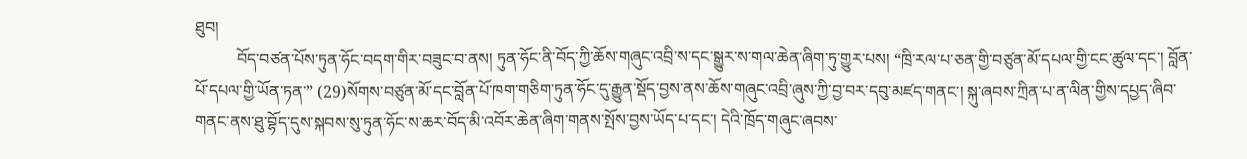ཐུབ།
          བོད་བཙན་པོས་ཏུན་ཧོང་བདག་གིར་བཟུང་བ་ནས། ཏུན་ཧོང་ནི་བོད་ཀྱི་ཆོས་གཞུང་འབྲི་ས་དང་སྒྱུར་ས་གལ་ཆེན་ཞིག་ཏུ་གྱུར་པས། “ཁྲི་རལ་པ་ཅན་གྱི་བཙུན་མོ་དཔལ་གྱི་ངང་ཚུལ་དང་། བློན་པོ་དཔལ་གྱི་ཡོན་ཏན་” (29)སོགས་བཙུན་མོ་དང་བློན་པོ་ཁག་གཅིག་ཏུན་ཧོང་དུ་རྒྱུན་སྡོད་བྱས་ནས་ཆོས་གཞུང་འབྲི་ཞུས་ཀྱི་བྱ་བར་དབུ་མཛད་གནང་། སྐུ་ཞབས་ཀྲིན་པ་ན་ལིན་གྱིས་དཔྱད་ཞིབ་གནང་ནས་ཐུ་བྷོད་དུས་སྐབས་སུ་ཏུན་ཧོང་ས་ཆར་བོད་མི་འབོར་ཆེན་ཞིག་གནས་སྤོས་བྱས་ཡོད་པ་དང་། དེའི་ཁྲོད་གཞུང་ཞབས་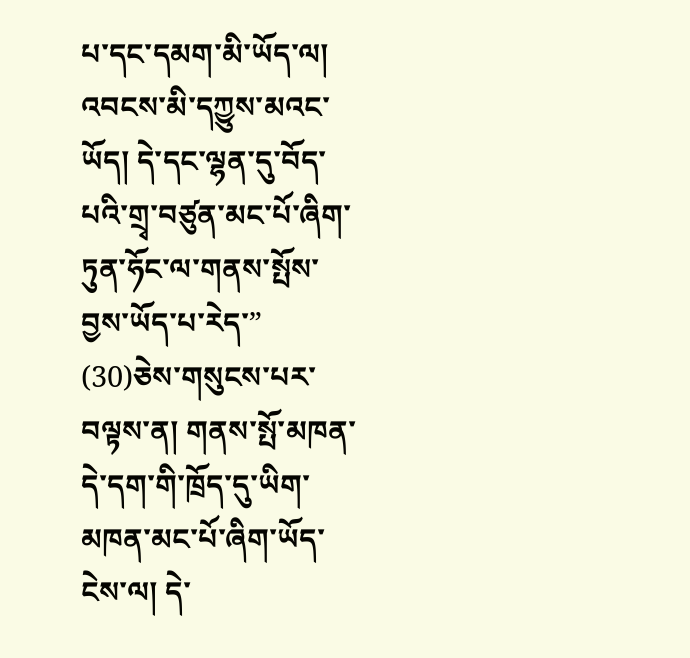པ་དང་དམག་མི་ཡོད་ལ། འབངས་མི་དཀྱུས་མའང་ཡོད། དེ་དང་ལྷན་དུ་བོད་པའི་གྲྭ་བཙུན་མང་པོ་ཞིག་ཏུན་ཧོང་ལ་གནས་སྤོས་བྱས་ཡོད་པ་རེད་” (30)ཅེས་གསུངས་པར་བལྟས་ན། གནས་སྤོ་མཁན་དེ་དག་གི་ཁྲོད་དུ་ཡིག་མཁན་མང་པོ་ཞིག་ཡོད་ངེས་ལ། དེ་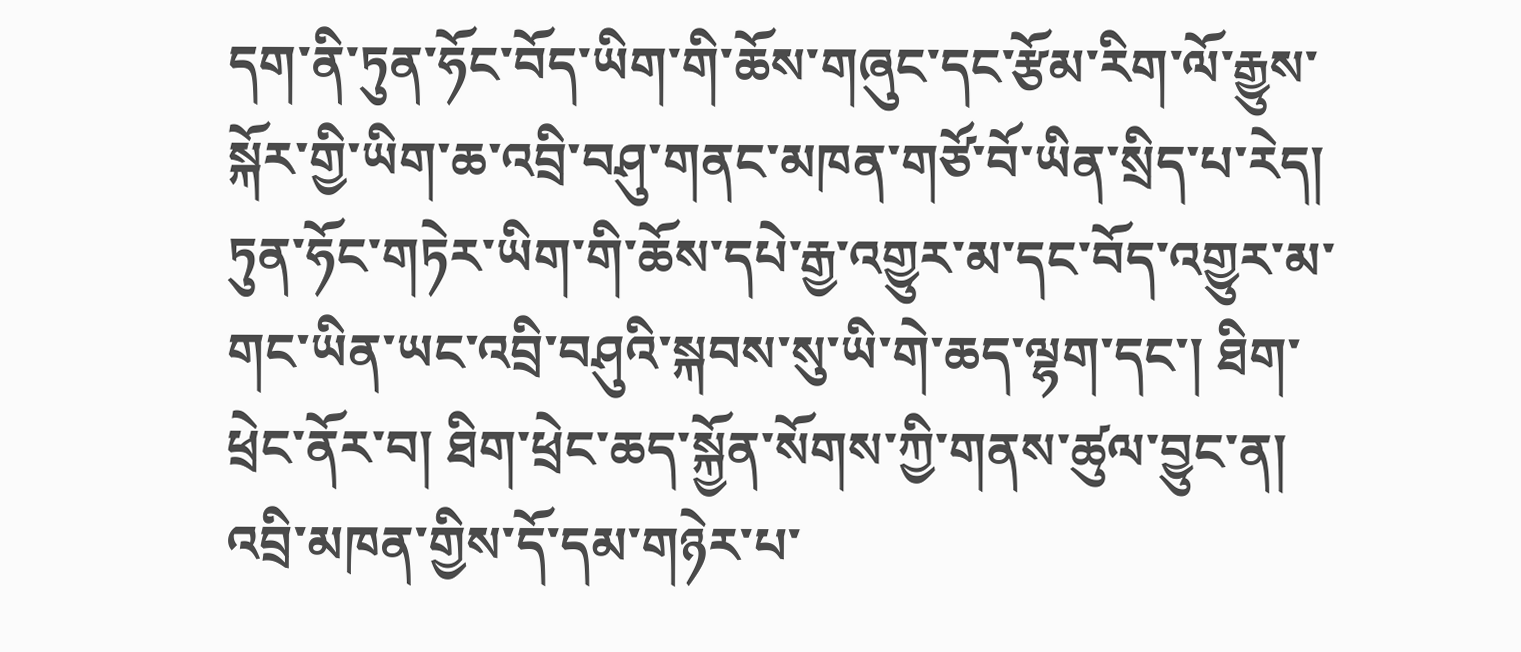དག་ནི་ཏུན་ཧོང་བོད་ཡིག་གི་ཆོས་གཞུང་དང་རྩོམ་རིག་ལོ་རྒྱུས་སྐོར་གྱི་ཡིག་ཆ་འབྲི་བཤུ་གནང་མཁན་གཙོ་བོ་ཡིན་སྲིད་པ་རེད། ཏུན་ཧོང་གཏེར་ཡིག་གི་ཆོས་དཔེ་རྒྱ་འགྱུར་མ་དང་བོད་འགྱུར་མ་གང་ཡིན་ཡང་འབྲི་བཤུའི་སྐབས་སུ་ཡི་གེ་ཆད་ལྷག་དང་། ཐིག་ཕྲེང་ནོར་བ། ཐིག་ཕྲེང་ཆད་སྐྱོན་སོགས་ཀྱི་གནས་ཚུལ་བྱུང་ན། འབྲི་མཁན་གྱིས་དོ་དམ་གཉེར་པ་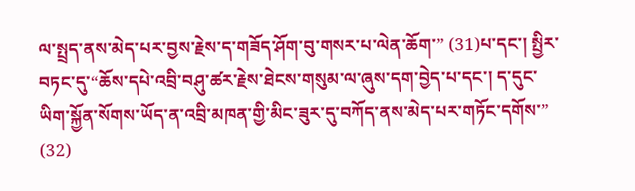ལ་སྤྲད་ནས་མེད་པར་བྱས་རྗེས་ད་གཟོད་ཤོག་བུ་གསར་པ་ལེན་ཆོག་” (31)པ་དང་། སྤྱིར་བཏང་དུ་“ཆོས་དཔེ་འབྲི་བཤུ་ཚར་རྗེས་ཐེངས་གསུམ་ལ་ཞུས་དག་བྱེད་པ་དང་། ད་དུང་ཡིག་སྐྱོན་སོགས་ཡོད་ན་འབྲི་མཁན་གྱི་མིང་ཟུར་དུ་བཀོད་ནས་མེད་པར་གཏོང་དགོས་” (32)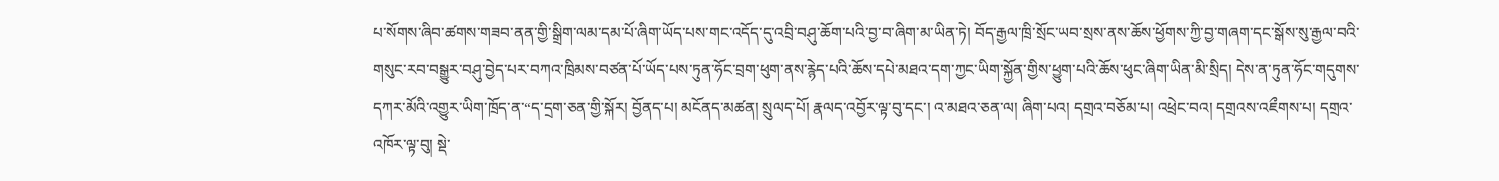པ་སོགས་ཞིབ་ཚགས་གཟབ་ནན་གྱི་སྒྲིག་ལམ་དམ་པོ་ཞིག་ཡོད་པས་གང་འདོད་དུ་འབྲི་བཤུ་ཆོག་པའི་བྱ་བ་ཞིག་མ་ཡིན་ཏེ། བོད་རྒྱལ་ཁྲི་སྲོང་ཡབ་སྲས་ནས་ཆོས་ཕྱོགས་ཀྱི་བྱ་གཞག་དང་སྒོས་སུ་རྒྱལ་བའི་གསུང་རབ་བསྒྱུར་བཤུ་བྱེད་པར་བཀའ་ཁྲིམས་བཙན་པོ་ཡོད་པས་ཏུན་ཧོང་བྲག་ཕུག་ནས་རྙེད་པའི་ཆོས་དཔེ་མཐའ་དག་ཀྱང་ཡིག་སྐྱོན་གྱིས་ཕྱུག་པའི་ཆོས་ཕུང་ཞིག་ཡིན་མི་སྲིད། དེས་ན་ཏུན་ཧོང་གདུགས་དཀར་མོའི་འགྱུར་ཡིག་ཁྲོད་ན་“ད་དྲག་ཅན་གྱི་སྐོར། བྱོནད་པ། མངོནད་མཚན། སྲུལད་པོ། རྣལད་འབྱོར་ལྟ་བུ་དང་། འ་མཐའ་ཅན་ལ། ཞིག་པའ། དགྲའ་བཅོམ་པ། འཕྲེང་བའ། དགྲའས་འཇྀགས་པ། དགྲའ་འཁོར་ལྟ་བུ། སྡེ་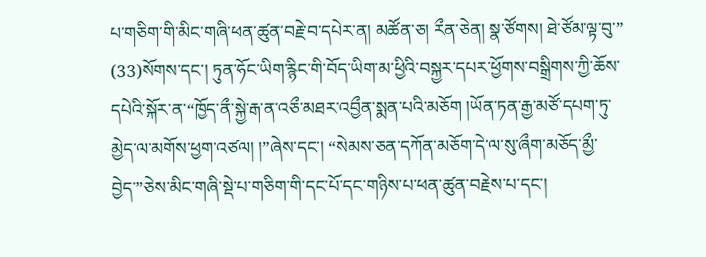པ་གཅིག་གི་མིང་གཞི་ཕན་ཚུན་བརྗེ་བ་དཔེར་ན། མཚོན་ཅ། རྀན་ཅེན། སྣ་ཙོགས། ཐེ་ཙོམ་ལྟ་བུ་” (33)སོགས་དང་། ཏུན་ཧོང་ཡིག་རྙིང་གི་བོད་ཡིག་མ་ཕྱིའི་བསྐྱར་དཔར་ཕྱོགས་བསྒྲིགས་ཀྱི་ཆོས་དཔེའི་སྐོར་ན་“ཁྱོད་ནྀ་སྐྱེ་རྒ་ན་འཅྀ་མཐར་འབྱྀན་སྨན་པའི་མཅོག །ཡོན་ཏན་རྒྱ་མཙོ་དཔག་ཏུ་མྱེད་ལ་མགོས་ཕྱག་འཙལ། །”ཞེས་དང་། “སེམས་ཅན་དཀོན་མཅོག་དེ་ལ་སུ་ཞྀག་མཅོད་མྱྀ་བྱེད་”ཅེས་མིང་གཞི་སྡེ་པ་གཅིག་གི་དང་པོ་དང་གཉིས་པ་ཕན་ཚུན་བརྗེས་པ་དང་།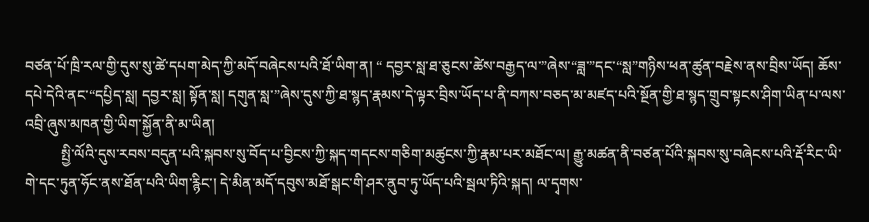བཙན་པོ་ཁྲི་རལ་གྱི་དུས་སུ་ཚེ་དཔག་མེད་ཀྱི་མདོ་བཞེངས་པའི་ཐོ་ཡིག་ན། “ དབྱར་སླ་ཐ་ཅུངས་ཚེས་བརྒྱད་ལ་”ཞེས་“ཟླ་”དང་“སླ”གཉིས་ཕན་ཚུན་བརྗེས་ནས་བྲིས་ཡོད། ཆོས་དཔེ་དེའི་ནང་“དཔྱིད་སླ། དབྱར་སླ། སྟོན་སླ། དགུན་སླ་”ཞེས་དུས་ཀྱི་ཐ་སྙད་རྣམས་དེ་ལྟར་བྲིས་ཡོད་པ་ནི་བཀས་བཅད་མ་མཛད་པའི་སྔོན་གྱི་ཐ་སྙད་གྲུབ་སྟངས་ཤིག་ཡིན་པ་ལས་འབྲི་ཞུས་མཁན་གྱི་ཡིག་སྐྱོན་ནི་མ་ཡིན།
          སྤྱི་ལོའི་དུས་རབས་བདུན་པའི་སྐབས་སུ་བོད་པ་བྱིངས་ཀྱི་སྐད་གདངས་གཅིག་མཚུངས་ཀྱི་རྣམ་པར་མཐོང་ལ། རྒྱུ་མཚན་ནི་བཙན་པོའི་སྐབས་སུ་བཞེངས་པའི་རྡོ་རིང་ཡི་གེ་དང་ཏུན་ཧོང་ནས་ཐོན་པའི་ཡིག་རྙིང་། དེ་མིན་མདོ་དབུས་མཐོ་སྒང་གི་ཤར་ནུབ་ཏུ་ཡོད་པའི་སྦལ་ཏིའི་སྐད། ལ་དྭགས་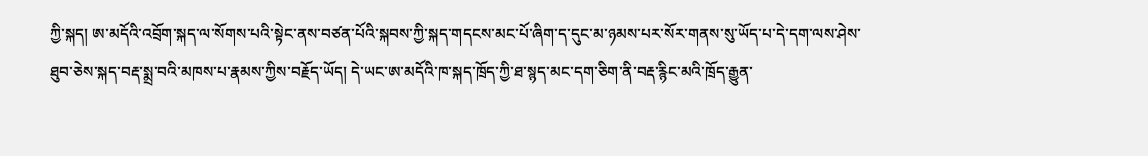ཀྱི་སྐད། ཨ་མདོའི་འབྲོག་སྐད་ལ་སོགས་པའི་སྟེང་ནས་བཙན་པོའི་སྐབས་ཀྱི་སྐད་གདངས་མང་པོ་ཞིག་ད་དུང་མ་ཉམས་པར་སོར་གནས་སུ་ཡོད་པ་དེ་དག་ལས་ཤེས་ཐུབ་ཅེས་སྐད་བརྡ་སྨྲ་བའི་མཁས་པ་རྣམས་ཀྱིས་བརྗོད་ཡོད། དེ་ཡང་ཨ་མདོའི་ཁ་སྐད་ཁྲོད་ཀྱི་ཐ་སྙད་མང་དག་ཅིག་ནི་བརྡ་རྙིང་མའི་ཁྲོད་རྒྱུན་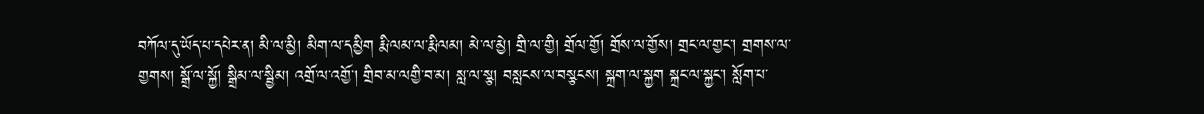བཀོལ་དུ་ཡོད་པ་དཔེར་ན། མི་ལ་མྱི། མིག་ལ་དམྱིག རྨི་ལམ་ལ་རྨི་ལམ། མེ་ལ་མྱེ། གྲི་ལ་གྱི། གྲོལ་གྱོ། གྲོས་ལ་གྱོས། གྲང་ལ་གྱང་། གྲགས་ལ་གྱགས། སྒྲོ་ལ་སྐྱོ། སྒྲིམ་ལ་སྦྱིམ། འགྲོ་ལ་འགྱོ་། གྲིབ་མ་ལགྱི་བ་མ། སླ་ལ་སྩ། བསླངས་ལ་བསྩངས། སྐྲག་ལ་སྐྱག སྐྲང་ལ་སྐྱང་། སློག་པ་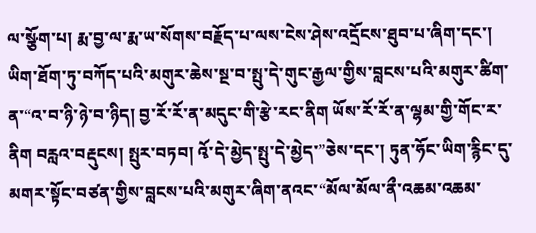ལ་སྩོག་པ། རྨ་བྱ་ལ་རྨ་ཡ་སོགས་བརྗོད་པ་ལས་ངེས་ཤེས་འདྲོངས་ཐུབ་པ་ཞིག་དང་། ཡིག་ཐོག་ཏུ་བཀོད་པའི་མགུར་ཆེས་སྔ་བ་སྤུ་དེ་གུང་རྒྱལ་གྱིས་བླངས་པའི་མགུར་ཚིག་ན་“འ་བ་ཉི་ཉེ་བ་ཉིད། བྱ་རོ་རོ་ན་མདུང་གི་རྩེ་རང་ནིག ཡོས་རོ་རོ་ན་ལྷམ་གྱི་གོང་ར་ནིག བརླའ་བརྡུངས། སྤུར་བཏབ། འྭོ་དེ་མྱེད་སྤུ་དེ་མྱེད་”ཅེས་དང་། ཏུན་ཧོང་ཡིག་རྙིང་དུ་མགར་སྟོང་བཙན་གྱིས་བླངས་པའི་མགུར་ཞིག་ནའང་“མོལ་མོལ་ནྀ་འཆམ་འཆམ་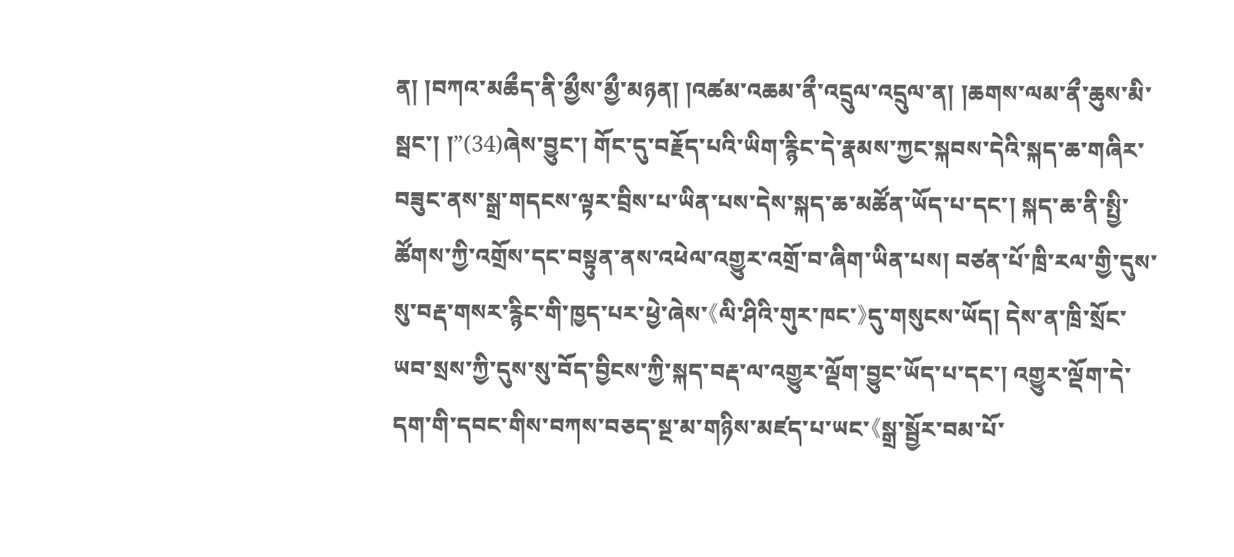ན། །བཀའ་མཆྀད་ནི་མྱྀས་མྱྀ་མཉན། །འཚམ་འཆམ་ནྀ་འདྲུལ་འདྲུལ་ན། །ཆགས་ལམ་ནྀ་ཆུས་མི་སྦང་། །”(34)ཞེས་བྱུང་། གོང་དུ་བརྗོད་པའི་ཡིག་རྙིང་དེ་རྣམས་ཀྱང་སྐབས་དེའི་སྐད་ཆ་གཞིར་བཟུང་ནས་སྒྲ་གདངས་ལྟར་བྲིས་པ་ཡིན་པས་དེས་སྐད་ཆ་མཚོན་ཡོད་པ་དང་། སྐད་ཆ་ནི་སྤྱི་ཚོགས་ཀྱི་འགྲོས་དང་བསྟུན་ནས་འཕེལ་འགྱུར་འགྲོ་བ་ཞིག་ཡིན་པས། བཙན་པོ་ཁྲི་རལ་གྱི་དུས་སུ་བརྡ་གསར་རྙིང་གི་ཁྱད་པར་ཕྱེ་ཞེས་《ལི་ཤིའི་གུར་ཁང་》དུ་གསུངས་ཡོད། དེས་ན་ཁྲི་སྲོང་ཡབ་སྲས་ཀྱི་དུས་སུ་བོད་བྱིངས་ཀྱི་སྐད་བརྡ་ལ་འགྱུར་ལྡོག་བྱུང་ཡོད་པ་དང་། འགྱུར་ལྡོག་དེ་དག་གི་དབང་གིས་བཀས་བཅད་སྔ་མ་གཉིས་མཛད་པ་ཡང་《སྒྲ་སྦྱོར་བམ་པོ་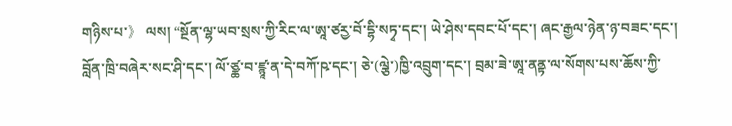གཉིས་པ་》 ལས། “སྔོན་ལྷ་ཡབ་སྲས་ཀྱི་རིང་ལ་ཨཱ་ཙརྱ་བོ་དྷི་སཏྭ་དང་། ཡེ་ཤེས་དབང་པོ་དང་། ཞང་རྒྱལ་ཉེན་ཉ་བཟང་དང་། བློན་ཁྲི་བཞེར་སང་ཤི་དང་། ལོ་ཙྪ་བ་ཛྙཱ་ན་དེ་བཀོ་ཥ་དང་། ཅེ་(ལྕེ་)ཁྱི་འབྲུག་དང་། བྲམ་ཟེ་ཨཱ་ནནྟ་ལ་སོགས་པས་ཆོས་ཀྱི་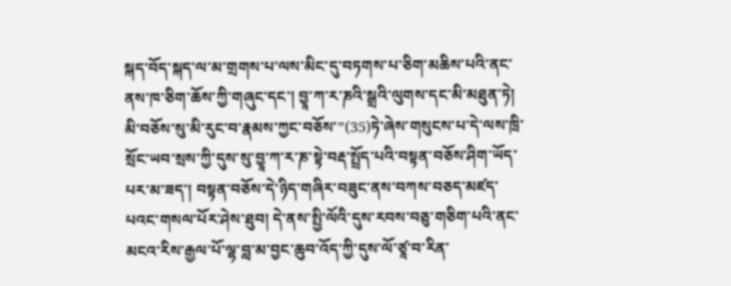སྐད་བོད་སྐད་ལ་མ་གྲགས་པ་ལས་མིང་དུ་བཏགས་པ་ཅིག་མཆིས་པའི་ནང་ནས་ཁ་ཅིག་ཆོས་ཀྱི་གཞུང་དང་། བྱཱ་ཀ་ར་ཎའི་སྒྲའི་ལུགས་དང་མི་མཐུན་ཏེ། མི་བཅོས་སུ་མི་རུང་བ་རྣམས་ཀྱང་བཅོས་”(35)ཏེ་ཞེས་གསུངས་པ་དེ་ལས་ཁྲི་སྲོང་ཡབ་སྲས་ཀྱི་དུས་སུ་བྱཱ་ཀ་ར་ཎ་སྟེ་བརྡ་སྤྲོད་པའི་བསྟན་བཅོས་ཤིག་ཡོད་པར་མ་ཟད་། བསྟན་བཅོས་དེ་ཉིད་གཞིར་བཟུང་ནས་བཀས་བཅད་མཛད་པའང་གསལ་པོར་ཤེས་ཐུབ། དེ་ནས་སྤྱི་ལོའི་དུས་རབས་བཅུ་གཅིག་པའི་ནང་མངའ་རིས་རྒྱལ་པོ་ལྷ་བླ་མ་བྱང་ཆུབ་འོད་ཀྱི་དུས་ལོ་ཙཱ་བ་རིན་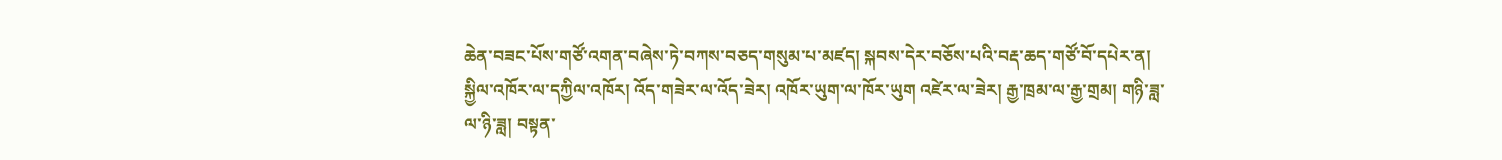ཆེན་བཟང་པོས་གཙོ་འགན་བཞེས་ཏེ་བཀས་བཅད་གསུམ་པ་མཛད། སྐབས་དེར་བཅོས་པའི་བརྡ་ཆད་གཙོ་བོ་དཔེར་ན། སྐྱིལ་འཁོར་ལ་དཀྱིལ་འཁོར། འོད་གཟེར་ལ་འོད་ཟེར། འཁོར་ཡུག་ལ་ཁོར་ཡུག འཛེར་ལ་ཟེར། རྒྱ་ཁྲམ་ལ་རྒྱ་གྲམ། གཉི་ཟླ་ལ་ཉི་ཟླ། བསྟན་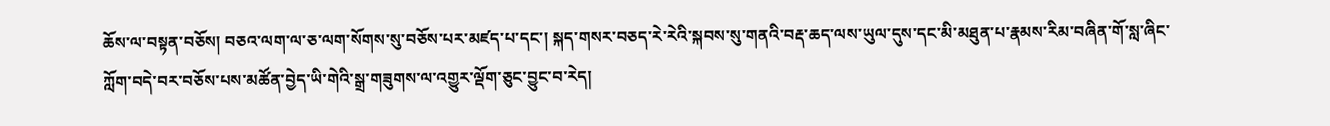ཆོས་ལ་བསྟན་བཅོས། བཅའ་ལག་ལ་ཅ་ལག་སོགས་སུ་བཅོས་པར་མཛད་པ་དང་། སྐད་གསར་བཅད་རེ་རེའི་སྐབས་སུ་གནའི་བརྡ་ཆད་ལས་ཡུལ་དུས་དང་མི་མཐུན་པ་རྣམས་རིམ་བཞིན་གོ་སླ་ཞིང་ཀློག་བདེ་བར་བཅོས་པས་མཚོན་བྱེད་ཡི་གེའི་སྒྲ་གཟུགས་ལ་འགྱུར་ལྡོག་ཅུང་བྱུང་བ་རེད།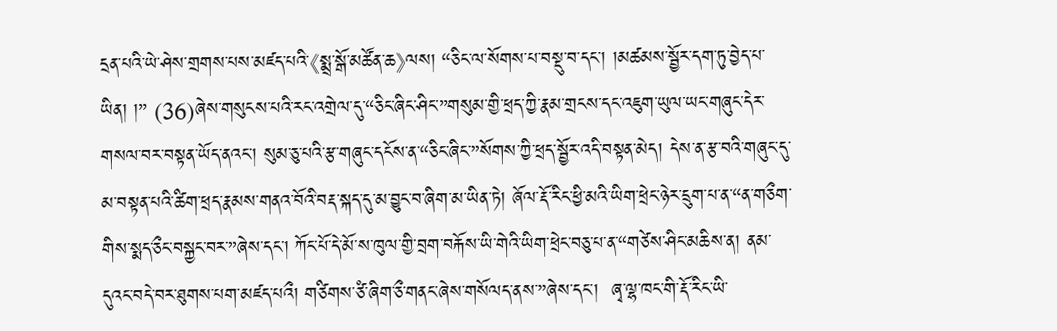དྲན་པའི་ཡེ་ཤེས་གྲགས་པས་མཛད་པའི་《སྨྲ་སྒོ་མཚོན་ཆ》ལས། “ཅིང་ལ་སོགས་པ་བསྡུ་བ་དང་། །མཚམས་སྦྱོར་དག་ཏུ་བྱེད་པ་ཡིན། །” (36)ཞེས་གསུངས་པའི་རང་འགྲེལ་དུ་“ཅིང་ཞིང་ཤིང་”གསུམ་གྱི་ཕྲད་ཀྱི་རྣམ་གྲངས་དང་འཇུག་ཡུལ་ཡང་གཞུང་དེར་གསལ་བར་བསྟན་ཡོད་ནའང་། སུམ་ཅུ་པའི་རྩ་གཞུང་དངོས་ན་“ཅིང་ཞིང་”སོགས་ཀྱི་ཕྲད་སྦྱོར་འདི་བསྟན་མེད། དེས་ན་རྩ་བའི་གཞུང་དུ་མ་བསྟན་པའི་ཚིག་ཕྲད་རྣམས་གནའ་བོའི་བརྡ་སྐད་དུ་མ་བྱུང་བ་ཞིག་མ་ཡིན་ཏེ། ཞོལ་རྡོ་རིང་ཕྱི་མའི་ཡིག་ཕྲེང་ཉེར་དྲུག་པ་ན་“ན་གཅྀག་གིས་སྨད་ཅྀང་བསྐྱང་བར་”ཞེས་དང་། ཀོང་པོ་དེ་མོ་ས་ཁུལ་གྱི་བྲག་བརྐོས་ཡི་གེའི་ཡིག་ཕྲེང་བཅུ་པ་ན་“གཙེས་ཤིང་མཆིས་ན། ནམ་དུའང་བདེ་བར་ཐུགས་པག་མཛད་པའྀ། གཙིགས་ཙཾ་ཞིག་ཅྀ་གནང་ཞེས་གསོལད་ནས་”ཞེས་དང་།  ཞྭ་ལྷ་ཁང་གི་རྡོ་རིང་ཡི་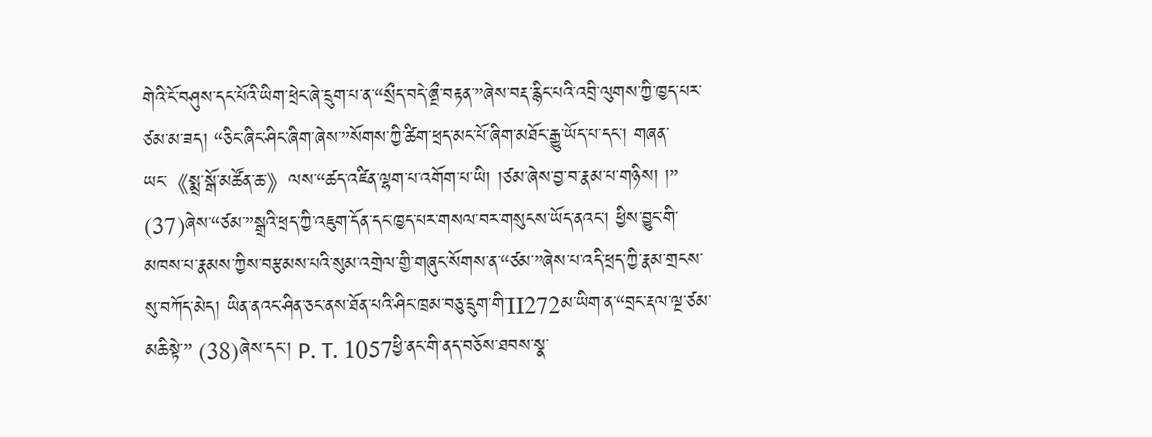གེའི་ངོ་བཤུས་དང་པོའི་ཡིག་ཕྲེང་ཞེ་དྲུག་པ་ན་“སྲྀད་བདེ་ཞྔྀ་བརྟན་”ཞེས་བརྡ་རྙིང་པའི་འབྲི་ལུགས་ཀྱི་ཁྱད་པར་ཙམ་མ་ཟད། “ཅིང་ཞིང་ཤིང་ཞིག་ཞེས་”སོགས་ཀྱི་ཚིག་ཕྲད་མང་པོ་ཞིག་མཐོང་རྒྱུ་ཡོད་པ་དང་། གཞན་ཡང་《སྨྲ་སྒོ་མཚོན་ཆ་》ལས་“ཚད་འཛིན་ལྷག་པ་འགོག་པ་ཡི། །ཙམ་ཞེས་བྱ་བ་རྣམ་པ་གཉིས། །” (37)ཞེས་“ཙམ་”སྒྲའི་ཕྲད་ཀྱི་འཇུག་དོན་དང་ཁྱད་པར་གསལ་བར་གསུངས་ཡོད་ནའང་། ཕྱིས་བྱུང་གི་མཁས་པ་རྣམས་ཀྱིས་བརྩམས་པའི་སུམ་འགྲེལ་གྱི་གཞུང་སོགས་ན་“ཙམ་”ཞེས་པ་འདི་ཕྲད་ཀྱི་རྣམ་གྲངས་སུ་བཀོད་མེད། ཡིན་ནའང་ཤིན་ཅང་ནས་ཐོན་པའི་ཤིང་ཁྲམ་བཅུ་དྲུག་གི་II272མ་ཡིག་ན་“བྲང་རྡལ་ལྔ་ཙམ་མཆིསྟེ་” (38)ཞེས་དང་། P. T. 1057ཕྱི་ནང་གི་ནད་བཅོས་ཐབས་སྣ་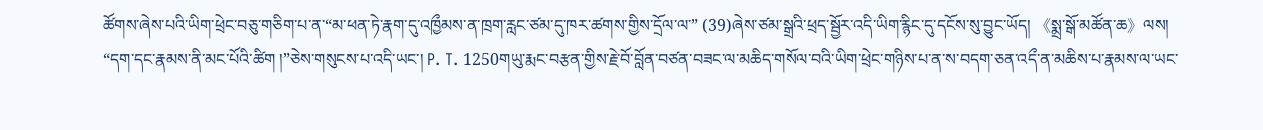ཚོགས་ཞེས་པའི་ཡིག་ཕྲེང་བཅུ་གཅིག་པ་ན་“མ་ཕན་ཏེ་རྣག་དུ་འཁྱྀམས་ན་ཁྲག་རླང་ཙམ་དུ་ཁར་ཚགས་གྱིས་དྲོལ་ལ་” (39)ཞེས་ཙམ་སྒྲའི་ཕྲད་སྦྱོར་འདི་ཡིག་རྙིང་དུ་དངོས་སུ་བྱུང་ཡོད། 《སྨྲ་སྒོ་མཚོན་ཆ》ལས། “དག་དང་རྣམས་ནི་མང་པོའི་ཚིག །”ཅེས་གསུངས་པ་འདི་ཡང་། P. T. 1250གཡུ་རྨང་བརྩན་གྱིས་རྗེ་བོ་བློན་བཙན་བཟང་ལ་མཆིད་གསོལ་བའི་ཡིག་ཕྲེང་གཉིས་པ་ན་ས་བདག་ཅན་འདྀ་ན་མཆིས་པ་རྣམས་ལ་ཡང་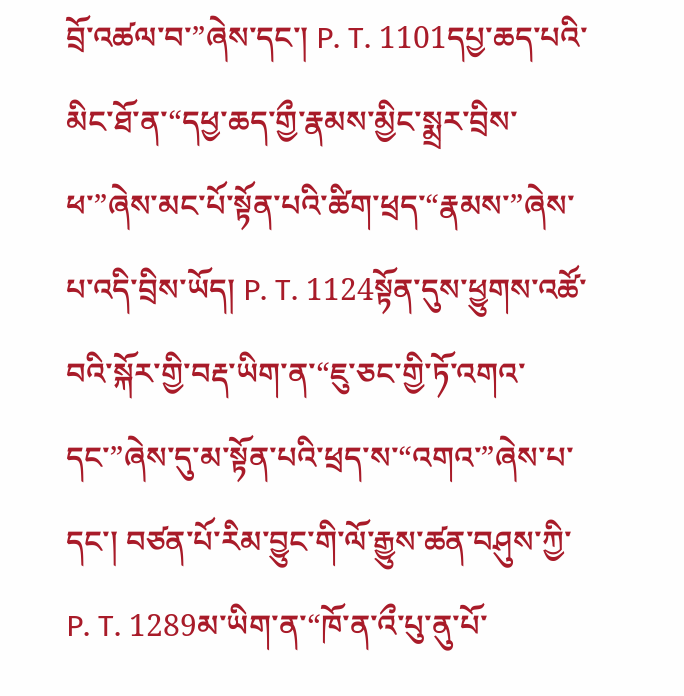བྲོ་འཚལ་བ་”ཞེས་དང་། P. T. 1101དཔྱ་ཆད་པའི་མིང་ཐོ་ན་“དཕྱ་ཆད་གྱྀ་རྣམས་མྱིང་སྨྲར་བྲིས་ཕ་”ཞེས་མང་པོ་སྟོན་པའི་ཚིག་ཕྲད་“རྣམས་”ཞེས་པ་འདི་བྲིས་ཡོད། P. T. 1124སྟོན་དུས་ཕྱུགས་འཚོ་བའི་སྐོར་གྱི་བརྡ་ཡིག་ན་“ཇུ་ཅང་གྱི་ཏོ་འགའ་དང་”ཞེས་དུ་མ་སྟོན་པའི་ཕྲད་ས་“འགའ་”ཞེས་པ་དང་། བཙན་པོ་རིམ་བྱུང་གི་ལོ་རྒྱུས་ཚན་བཤུས་ཀྱི་P. T. 1289མ་ཡིག་ན་“ཁོ་ན་འྀ་པུ་ནུ་པོ་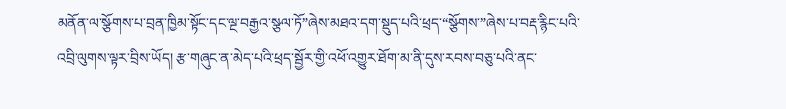མནོན་ལ་སྩོགས་པ་བྲན་ཁྱིམ་སྟོང་དང་ལྔ་བརྒྱའ་སྩལ་ཏོ”ཞེས་མཐའ་དག་སྡུད་པའི་ཕྲད་“སྩོགས་”ཞེས་པ་བརྡ་རྙིང་པའི་འབྲི་ལུགས་ལྟར་བྲིས་ཡོད། རྩ་གཞུང་ན་མེད་པའི་ཕྲད་སྦྱོར་གྱི་འཕོ་འགྱུར་ཐོག་མ་ནི་དུས་རབས་བཅུ་པའི་ནང་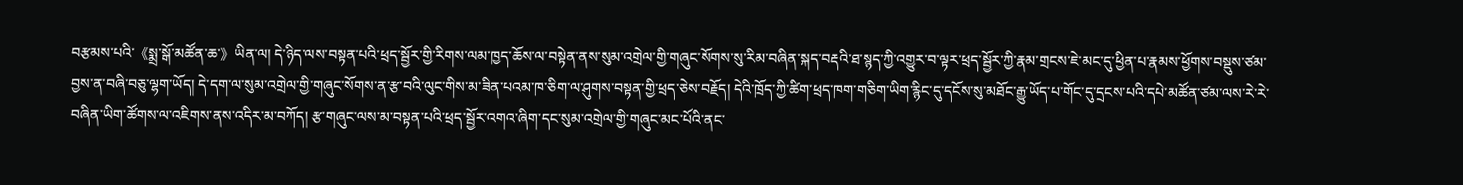བརྩམས་པའི་《སྨྲ་སྒོ་མཚོན་ཆ་》ཡིན་ལ། དེ་ཉིད་ལས་བསྟན་པའི་ཕྲད་སྦྱོར་གྱི་རིགས་ལམ་ཁྱད་ཆོས་ལ་བསྟེན་ནས་སུམ་འགྲེལ་གྱི་གཞུང་སོགས་སུ་རིམ་བཞིན་སྐད་བརྡའི་ཐ་སྙད་ཀྱི་འགྱུར་བ་ལྟར་ཕྲད་སྦྱོར་ཀྱི་རྣམ་གྲངས་ཇེ་མང་དུ་ཕྱིན་པ་རྣམས་ཕྱོགས་བསྡུས་ཙམ་བྱས་ན་བཞི་བཅུ་ལྷག་ཡོད། དེ་དག་ལ་སུམ་འགྲེལ་གྱི་གཞུང་སོགས་ན་རྩ་བའི་ལུང་གིས་མ་ཟིན་པའམ་ཁ་ཅིག་ལ་ཤུགས་བསྟན་གྱི་ཕྲད་ཅེས་བརྗོད། དེའི་ཁྲོད་ཀྱི་ཚིག་ཕྲད་ཁག་གཅིག་ཡིག་རྙིང་དུ་དངོས་སུ་མཐོང་རྒྱུ་ཡོད་པ་གོང་དུ་དྲངས་པའི་དཔེ་མཚོན་ཙམ་ལས་རེ་རེ་བཞིན་ཡིག་ཚོགས་ལ་འཇིགས་ནས་འདིར་མ་བཀོད། རྩ་གཞུང་ལས་མ་བསྟན་པའི་ཕྲད་སྦྱོར་འགའ་ཞིག་དང་སུམ་འགྲེལ་གྱི་གཞུང་མང་པོའི་ནང་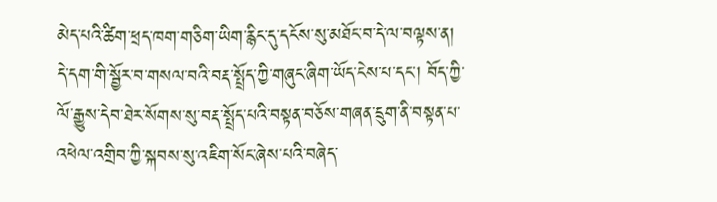མེད་པའི་ཚིག་ཕྲད་ཁག་གཅིག་ཡིག་རྙིང་དུ་དངོས་སུ་མཐོང་བ་དེ་ལ་བལྟས་ན། དེ་དག་གི་སྦྱོར་བ་གསལ་བའི་བརྡ་སྤྲོད་ཀྱི་གཞུང་ཞིག་ཡོད་ངེས་པ་དང་། བོད་ཀྱི་ལོ་རྒྱུས་དེབ་ཐེར་སོགས་སུ་བརྡ་སྤྲོད་པའི་བསྟན་བཅོས་གཞན་དྲུག་ནི་བསྟན་པ་འཕེལ་འགྲིབ་ཀྱི་སྐབས་སུ་འཇིག་སོང་ཞེས་པའི་བཞེད་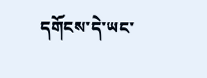དགོངས་དེ་ཡང་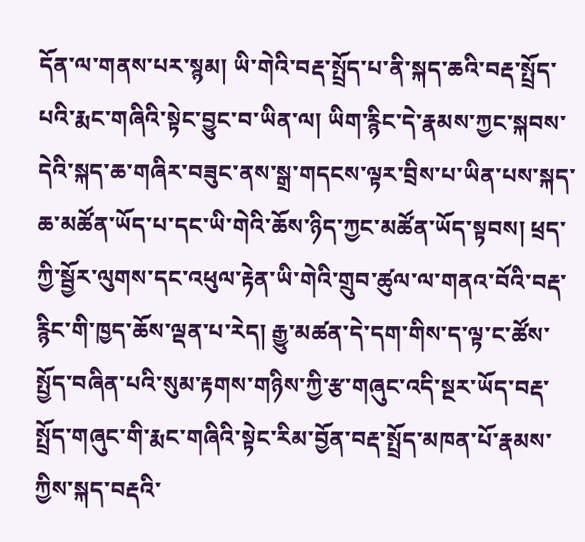དོན་ལ་གནས་པར་སྙམ། ཡི་གེའི་བརྡ་སྤྲོད་པ་ནི་སྐད་ཆའི་བརྡ་སྤྲོད་པའི་རྨང་གཞིའི་སྟེང་བྱུང་བ་ཡིན་ལ། ཡིག་རྙིང་དེ་རྣམས་ཀྱང་སྐབས་དེའི་སྐད་ཆ་གཞིར་བཟུང་ནས་སྒྲ་གདངས་ལྟར་བྲིས་པ་ཡིན་པས་སྐད་ཆ་མཚོན་ཡོད་པ་དང་ཡི་གེའི་ཆོས་ཉིད་ཀྱང་མཚོན་ཡོད་སྟབས། ཕྲད་ཀྱི་སྦྱོར་ལུགས་དང་འཕུལ་རྟེན་ཡི་གེའི་གྲུབ་ཚུལ་ལ་གནའ་བོའི་བརྡ་རྙིང་གི་ཁྱད་ཆོས་ལྡན་པ་རེད། རྒྱུ་མཚན་དེ་དག་གིས་ད་ལྟ་ང་ཚོས་སྤྱོད་བཞིན་པའི་སུམ་རྟགས་གཉིས་ཀྱི་རྩ་གཞུང་འདི་སྔར་ཡོད་བརྡ་སྤྲོད་གཞུང་གི་རྨང་གཞིའི་སྟེང་རིམ་བྱོན་བརྡ་སྤྲོད་མཁན་པོ་རྣམས་ཀྱིས་སྐད་བརྡའི་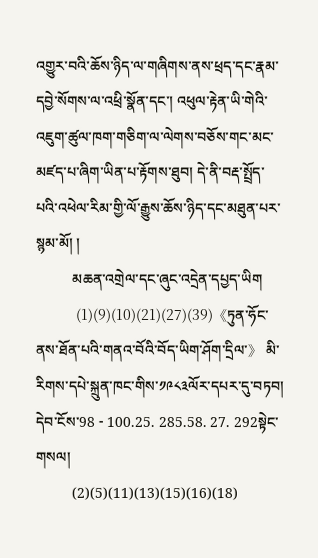འགྱུར་བའི་ཆོས་ཉིད་ལ་གཞིགས་ནས་ཕྲད་དང་རྣམ་དབྱེ་སོགས་ལ་འཕྲི་སྣོན་དང་། འཕུལ་རྟེན་ཡི་གེའི་འཇུག་ཚུལ་ཁག་གཅིག་ལ་ལེགས་བཅོས་གང་མང་མཛད་པ་ཞིག་ཡིན་པ་རྟོགས་ཐུབ། དེ་ནི་བརྡ་སྤྲོད་པའི་འཕེལ་རིམ་གྱི་ལོ་རྒྱུས་ཆོས་ཉིད་དང་མཐུན་པར་སྙམ་མོ། །
          མཆན་འགྲེལ་དང་ཞུང་འདྲེན་དཔྱད་ཡིག
          (1)(9)(10)(21)(27)(39)《ཏུན་ཧོང་ནས་ཐོན་པའི་གནའ་བོའི་བོད་ཡིག་ཤོག་དྲིལ་》 མི་རིགས་དཔེ་སྐྲུན་ཁང་གིས་༡༩༨༣ལོར་དཔར་དུ་བཏབ། དེབ་ངོས་98 - 100.25. 285.58. 27. 292སྟེང་གསལ།
          (2)(5)(11)(13)(15)(16)(18)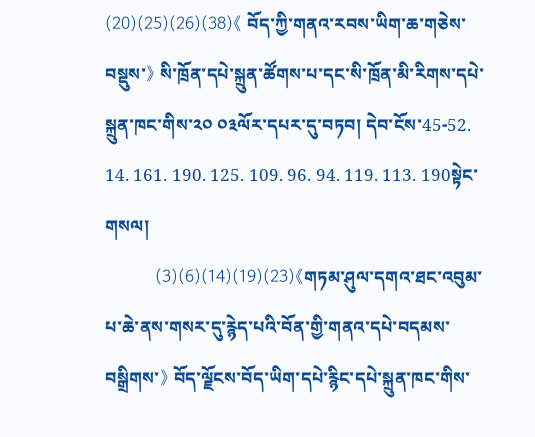(20)(25)(26)(38)《 བོད་ཀྱི་གནའ་རབས་ཡིག་ཆ་གཅེས་བསྡུས་》 སི་ཁྲོན་དཔེ་སྐྲུན་ཚོགས་པ་དང་སི་ཁྲོན་མི་རིགས་དཔེ་སྐྲུན་ཁང་གིས་༢༠ ༠༣ལོར་དཔར་དུ་བཏབ། དེབ་ངོས་45-52. 14. 161. 190. 125. 109. 96. 94. 119. 113. 190སྟེང་གསལ།
          (3)(6)(14)(19)(23)《གཏམ་ཤུལ་དགའ་ཐང་འབུམ་པ་ཆེ་ནས་གསར་དུ་རྙེད་པའི་བོན་གྱི་གནའ་དཔེ་བདམས་བསྒྲིགས་》 བོད་ལྗོངས་བོད་ཡིག་དཔེ་རྙིང་དཔེ་སྐྲུན་ཁང་གིས་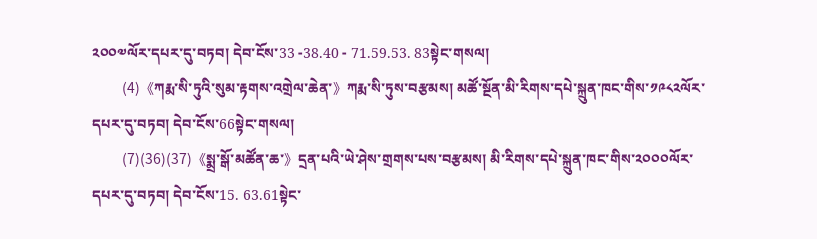༢༠༠༧ལོར་དཔར་དུ་བཏབ། དེབ་ངོས་33 -38.40 - 71.59.53. 83སྟེང་གསལ།
          (4)《ཀརྨ་སི་ཏུའི་སུམ་རྟགས་འགྲེལ་ཆེན་》ཀརྨ་སི་ཏུས་བརྩམས། མཚོ་སྔོན་མི་རིགས་དཔེ་སྐྲུན་ཁང་གིས་༡༩༨༢ལོར་དཔར་དུ་བཏབ། དེབ་ངོས་66སྟེང་གསལ།
          (7)(36)(37)《སྨྲ་སྒོ་མཚོན་ཆ་》དྲན་པའི་ཡེ་ཤེས་གྲགས་པས་བརྩམས། མི་རིགས་དཔེ་སྐྲུན་ཁང་གིས་༢༠༠༠ལོར་དཔར་དུ་བཏབ། དེབ་ངོས་15. 63.61སྟེང་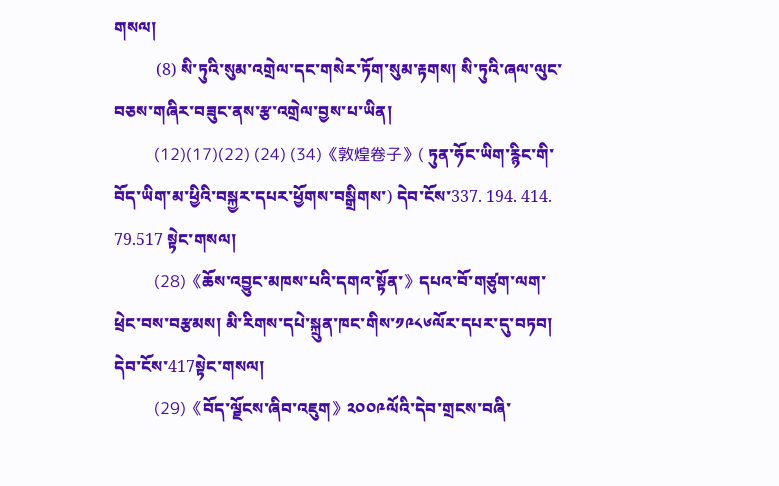གསལ།
          (8) སི་ཏུའི་སུམ་འགྲེལ་དང་གསེར་ཏོག་སུམ་རྟགས། སི་ཏུའི་ཞལ་ལུང་བཅས་གཞིར་བཟུང་ནས་རྩ་འགྲེལ་བྱས་པ་ཡིན།
          (12)(17)(22) (24) (34)《敦煌卷子》( ཏུན་ཧོང་ཡིག་རྙིང་གི་བོད་ཡིག་མ་ཕྱིའི་བསྐྱར་དཔར་ཕྱོགས་བསྒྲིགས་) དེབ་ངོས་337. 194. 414. 79.517 སྟེང་གསལ།
          (28)《ཆོས་འབྱུང་མཁས་པའི་དགའ་སྟོན་》དཔའ་བོ་གཙུག་ལག་ཕྲེང་བས་བརྩམས། མི་རིགས་དཔེ་སྐྲུན་ཁང་གིས་༡༩༨༦ལོར་དཔར་དུ་བཏབ། དེབ་ངོས་417སྟེང་གསལ།
          (29)《བོད་ལྗོངས་ཞིབ་འཇུག》༢༠༠༩ལོའི་དེབ་གྲངས་བཞི་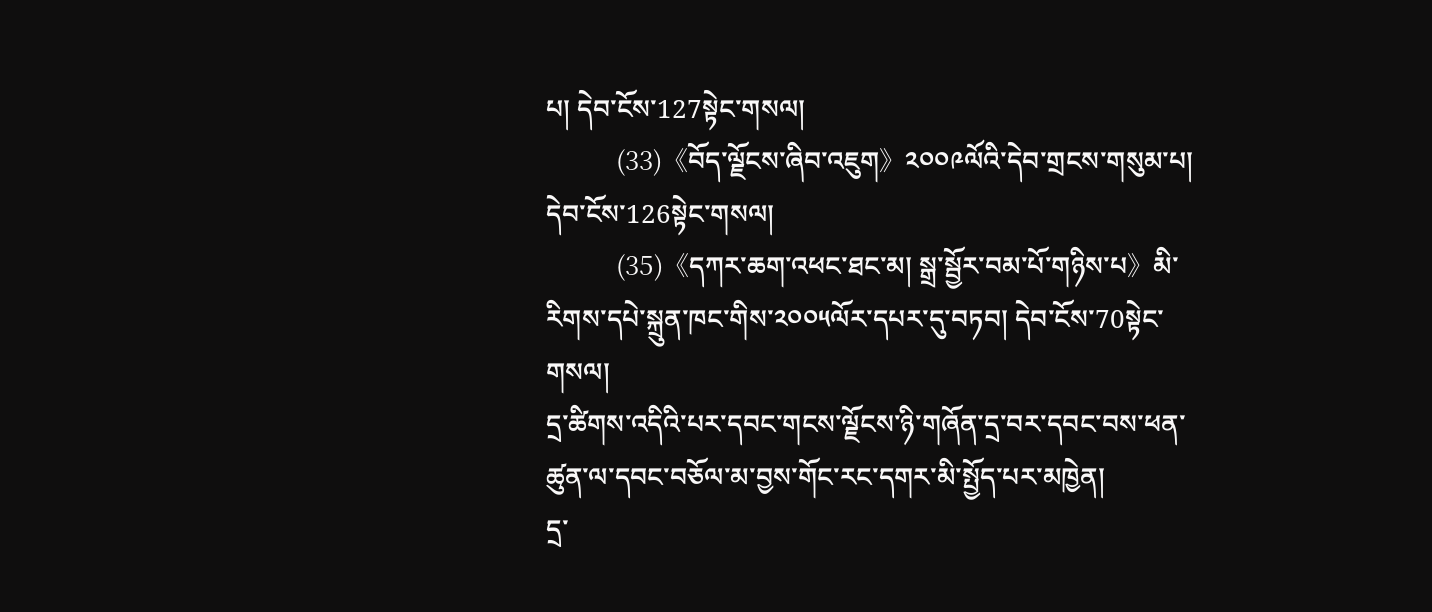པ། དེབ་ངོས་127སྟེང་གསལ།
          (33)《བོད་ལྗོངས་ཞིབ་འཇུག》༢༠༠༩ལོའི་དེབ་གྲངས་གསུམ་པ། དེབ་ངོས་126སྟེང་གསལ།
          (35)《དཀར་ཆག་འཕང་ཐང་མ། སྒྲ་སྦྱོར་བམ་པོ་གཉིས་པ》མི་རིགས་དཔེ་སྐྲུན་ཁང་གིས་༢༠༠༥ལོར་དཔར་དུ་བཏབ། དེབ་ངོས་70སྟེང་གསལ།
དྲ་ཚིགས་འདིའི་པར་དབང་གངས་ལྗོངས་ཉི་གཞོན་དྲ་བར་དབང་བས་ཕན་ཚུན་ལ་དབང་བཅོལ་མ་བྱས་གོང་རང་དགར་མི་སྤྱོད་པར་མཁྱེན།
དྲ་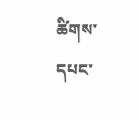ཚིགས་དཔང་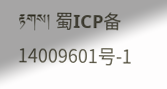རྟགས། 蜀ICP备14009601号-1